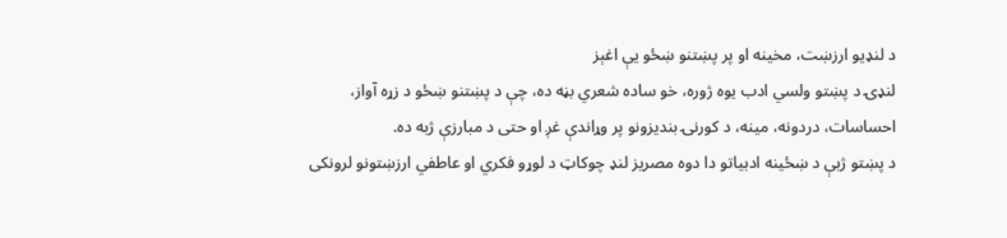د لنډیو ارزښت، مخینه او پر پښتنو ښځو یې اغېز
لنډۍ د پښتو ولسي ادب یوه ژوره، خو ساده شعري بڼه ده، چې د پښتنو ښځو د زړه آواز، احساسات، دردونه، مینه، د کورنۍ بندیزونو پر وړاندې غږ او حتی د مبارزې ژبه ده.
د پښتو ژبې د ښځینه ادبیاتو دا دوه مصریز لنډ چوکاټ د لوړو فکري او عاطفي ارزښتونو لرونکی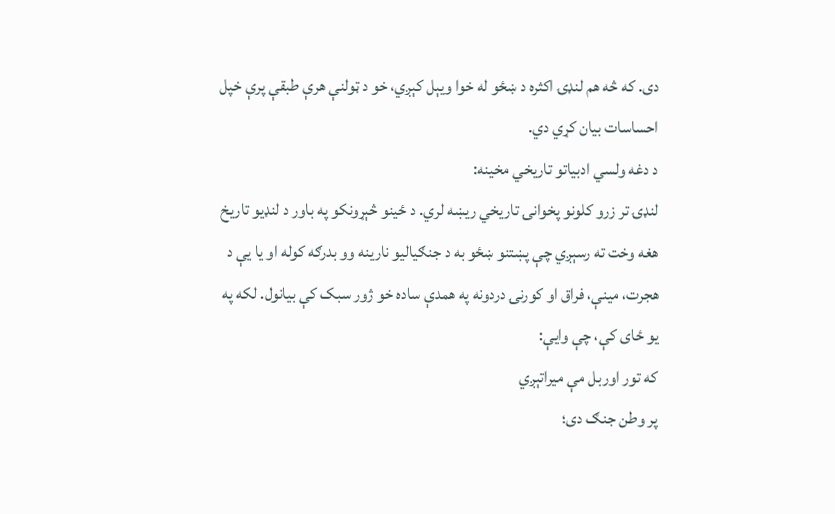دی. که څه هم لنډۍ اکثره د ښځو له خوا ویېل کېږي، خو د ټولنې هرې طبقې پرې خپل احساسات بیان کړي دي.
د دغه ولسي ادبیاتو تاریخي مخینه:
لنډۍ تر زرو کلونو پخوانۍ تاریخي ریښه لري. د ځینو څېړونکو په باور د لنډیو تاریخ هغه وخت ته رسېږي چې پښتنو ښځو به د جنګیالیو نارینه وو بدرګه کوله او یا یې د هجرت، مینې، فراق او کورنۍ دردونه په همدې ساده خو ژور سبک کې بیانول. لکه په یو ځای کې، چې وایې:
که تور اوربل مې میراتېږي
پر وطن جنګ دی؛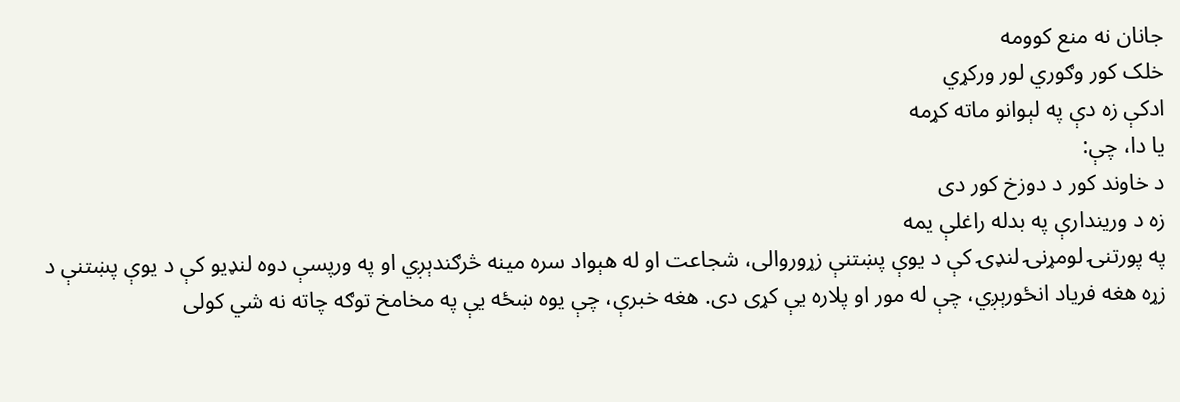جانان نه منع کوومه
خلک کور وګوري لور ورکړي
ادکې زه دې په لېوانو ماته کړمه
یا دا، چې:
د خاوند کور د دوزخ کور دی
زه د وریندارې په بدله راغلې یمه
په پورتنۍ لومړنۍ لنډۍ کې د یوې پښتنې زړوروالی، شجاعت او له هېواد سره مینه څرګندېږي او په ورپسې دوه لنډیو کې د یوې پښتنې د زړه هغه فریاد انځورېږي، چې له مور او پلاره یې کړی دی. هغه خبرې، چې یوه ښځه یې په مخامخ توګه چاته نه شي کولی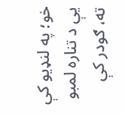خو؛ په لنډیو کې یې د تناره لمبو ته، ګودر کې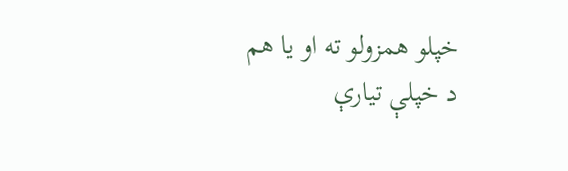خپلو همزولو ته او یا هم د خپلې تیارې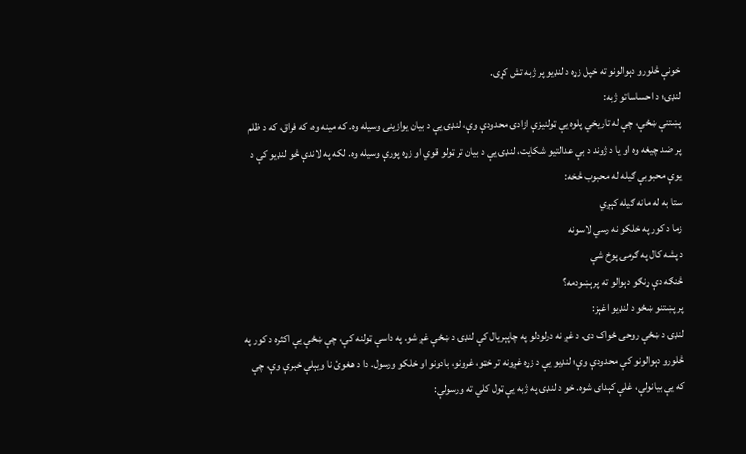خونې څلورو دېوالونو ته خپل زړه د لنډیو پر ژبه تش کړی.
لنډۍ؛ د احساساتو ژبه:
پښتنې ښځې، چې له تاریخي پلوه یې ټولنیزې ازادۍ محدودې وې، لنډۍ یې د بیان یوازینۍ وسیله وه. که مینه وه، که فراق، که د ظلم پر ضد چیغه وه او یا د ژوند د بې عدالتیو شکایت، لنډۍ یې د بیان تر ټولو قوي او زړه پورې وسیله وه. لکه په لاندې څو لنډیو کې د یوې محبوبې ګیله له محبوب څخه:
ستا به له مانه ګیله کېږي
زما د کور په خلکو نه رسي لاسونه
د پشه کال په ګرمۍ پوخ شې
څنګه دې ړنګو دېوالو ته پرېښودمه؟
پر پښتنو ښځو د لنډیو اغېز:
لنډۍ د ښځې روحی ځواک دی. د غږ نه درلودلو په چاپېریال کې لنډۍ د ښځې غږ شو. په داسې ټولنه کې، چې ښځې یې اکثره د کور په څلورو دېوالونو کې محدودې وې؛ لنډیو یې د زړه غږونه تر خټو، غرونو، بادونو او خلکو ورسول. دا د هغوئ نا ویېلې خبرې وې، چې که یې بیانولې، غلې کېدای شوه. خو د لنډۍ په ژبه یې ټول کلي ته ورسولې: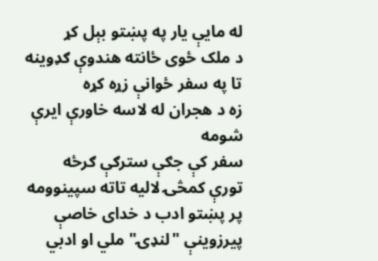له مایې یار په پښتو بېل کړ
د ملک ځوی ځانته هندوې ګډوینه
تا په سفر ځوانې زړه کړه
زه د هجران له لاسه خاورې ایرې شومه
سفر کې جګې سترګې ګرځه
تورې کمڅۍ لالیه تاته سپینوومه
پر پښتو ادب د خدای خاصې پیرزوینې "لنډۍ" ملي او ادبي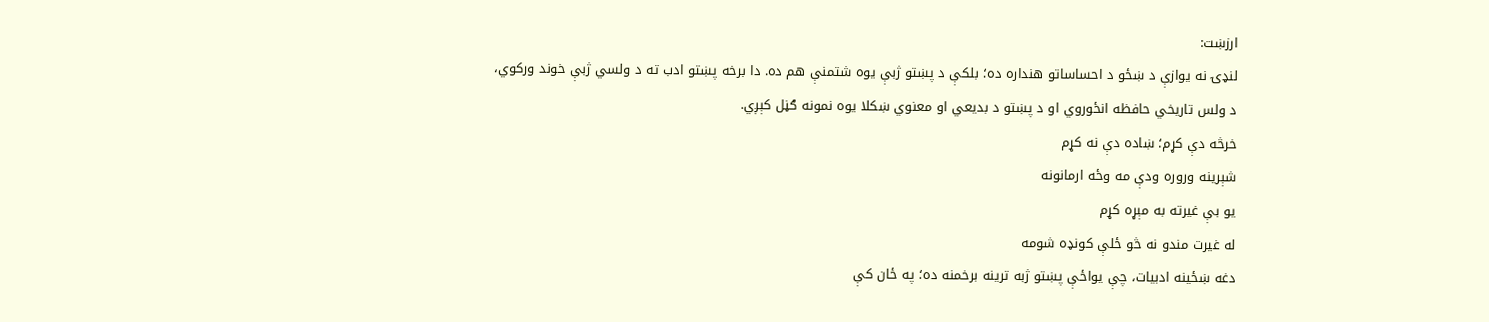ارزښت:
لنډۍ نه یوازې د ښځو د احساساتو هنداره ده؛ بلکې د پښتو ژبې یوه شتمنې هم ده. دا برخه پښتو ادب ته د ولسي ژبې خوند ورکوي، د ولس تاریخي حافظه انځوروي او د پښتو د بدیعي او معنوي ښکلا یوه نمونه ګڼل کېږي.
خرڅه دې کړم؛ ښاده دې نه کړم
شېرینه وروره ودې مه وځه ارمانونه
یو بې غیرته به مېړه کړم
له غیرت مندو نه څو ځلې کونډه شومه
دغه ښځینه ادبیات، چې یواځې پښتو ژبه ترینه برخمنه ده؛ په ځان کې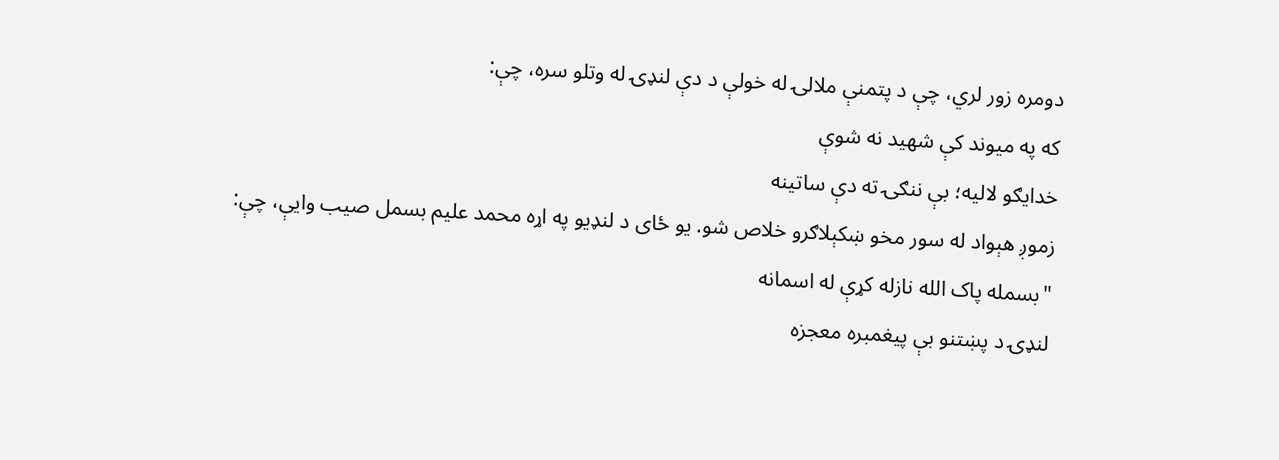دومره زور لري، چې د پتمنې ملالۍ له خولې د دې لنډۍ له وتلو سره، چې:
که په میوند کې شهید نه شوې
خدایګو لالیه؛ بې ننګۍ ته دې ساتینه
زموږ هېواد له سور مخو ښکېلاګرو خلاص شو. یو ځای د لنډیو په اړه محمد علیم بسمل صیب وایې، چې:
"بسمله پاک الله نازله کړې له اسمانه
لنډۍ د پښتنو بې پیغمبره معجزه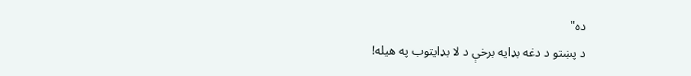ده"
د پښتو د دغه بډایه برخې د لا بډایتوب په هیله!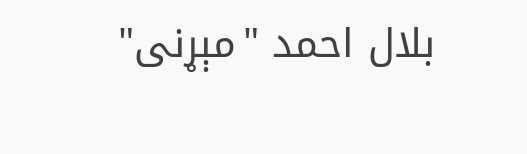بلال احمد "مېړنی"